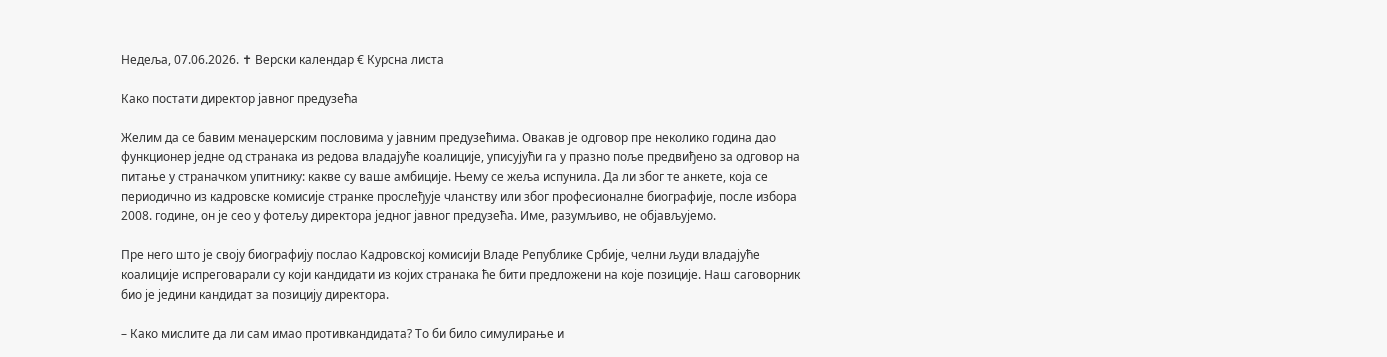Недеља, 07.06.2026. ✝ Верски календар € Курсна листа

Како постати директор јавног предузећа

Желим да се бавим менаџерским пословима у јавним предузећима. Овакав је одговор пре неколико година дао функционер једне од странака из редова владајуће коалиције, уписујући га у празно поље предвиђено за одговор на питање у страначком упитнику: какве су ваше амбиције. Њему се жеља испунила. Да ли због те анкете, која се периодично из кадровске комисије странке прослеђује чланству или због професионалне биографије, после избора 2008. године, он је сео у фотељу директора једног јавног предузећа. Име, разумљиво, не објављујемо.

Пре него што је своју биографију послао Кадровској комисији Владе Републике Србије, челни људи владајуће коалиције испреговарали су који кандидати из којих странака ће бити предложени на које позиције. Наш саговорник био је једини кандидат за позицију директора.

– Како мислите да ли сам имао противкандидата? То би било симулирање и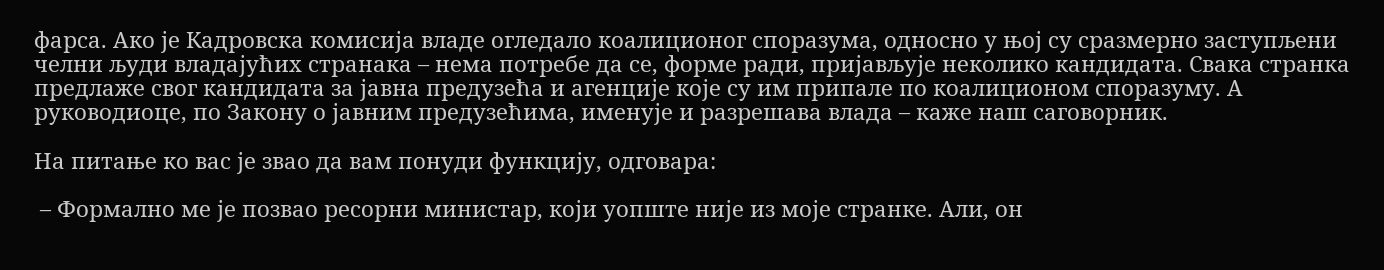фарса. Ако је Кадровска комисија владе огледало коалиционог споразума, односно у њој су сразмерно заступљени челни људи владајућих странака – нема потребе да се, форме ради, пријављује неколико кандидата. Свака странка предлаже свог кандидата за јавна предузећа и агенције које су им припале по коалиционом споразуму. А руководиоце, по Закону о јавним предузећима, именује и разрешава влада – каже наш саговорник.

На питање ко вас је звао да вам понуди функцију, одговара:

 – Формално ме је позвао ресорни министар, који уопште није из моје странке. Али, он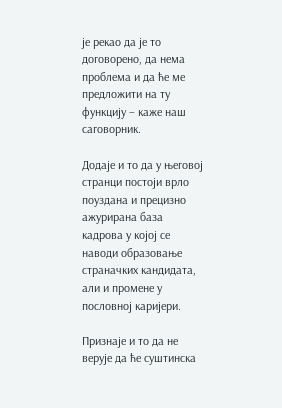је рекао да је то договорено, да нема проблема и да ће ме предложити на ту функцију – каже наш саговорник.

Додаје и то да у његовој странци постоји врло поуздана и прецизно ажурирана база кадрова у којој се наводи образовање страначких кандидата, али и промене у пословној каријери.

Признаје и то да не верује да ће суштинска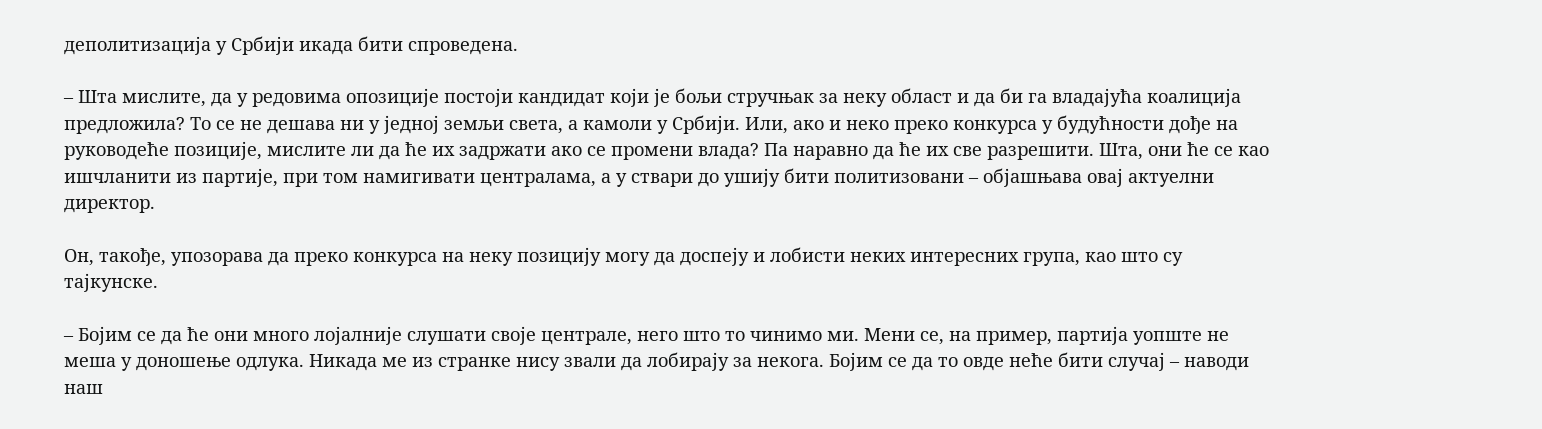деполитизација у Србији икада бити спроведена.

– Шта мислите, да у редовима опозиције постоји кандидат који је бољи стручњак за неку област и да би га владајућа коалиција предложила? То се не дешава ни у једној земљи света, а камоли у Србији. Или, ако и неко преко конкурса у будућности дође на руководеће позиције, мислите ли да ће их задржати ако се промени влада? Па наравно да ће их све разрешити. Шта, они ће се као ишчланити из партије, при том намигивати централама, а у ствари до ушију бити политизовани – објашњава овај актуелни директор.

Он, такође, упозорава да преко конкурса на неку позицију могу да доспеју и лобисти неких интересних група, као што су тајкунске.

– Бојим се да ће они много лојалније слушати своје централе, него што то чинимо ми. Мени се, на пример, партија уопште не меша у доношење одлука. Никада ме из странке нису звали да лобирају за некога. Бојим се да то овде неће бити случај – наводи наш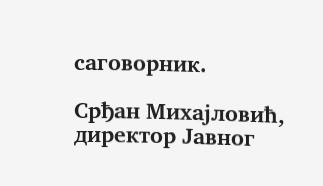саговорник.

Срђан Михајловић, директор Јавног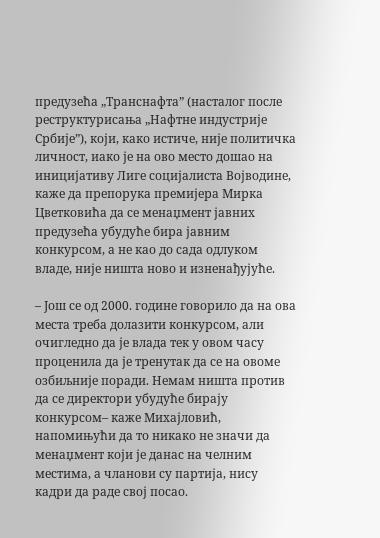предузећа „Транснафта” (насталог после реструктурисања „Нафтне индустрије Србије”), који, како истиче, није политичка личност, иако је на ово место дошао на иницијативу Лиге социјалиста Војводине, каже да препорука премијера Мирка Цветковића да се менаџмент јавних предузећа убудуће бира јавним конкурсом, а не као до сада одлуком владе, није ништа ново и изненађујуће.

– Још се од 2000. године говорило да на ова места треба долазити конкурсом, али очигледно да је влада тек у овом часу проценила да је тренутак да се на овоме озбиљније поради. Немам ништа против да се директори убудуће бирају конкурсом– каже Михајловић, напомињући да то никако не значи да менаџмент који је данас на челним местима, а чланови су партија, нису кадри да раде свој посао.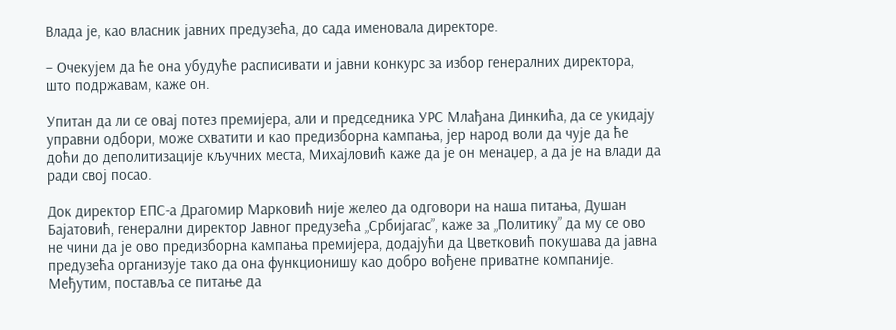Влада је, као власник јавних предузећа, до сада именовала директоре.

– Очекујем да ће она убудуће расписивати и јавни конкурс за избор генералних директора, што подржавам, каже он.

Упитан да ли се овај потез премијера, али и председника УРС Млађана Динкића, да се укидају управни одбори, може схватити и као предизборна кампања, јер народ воли да чује да ће доћи до деполитизације кључних места, Михајловић каже да је он менаџер, а да је на влади да ради свој посао.

Док директор ЕПС-а Драгомир Марковић није желео да одговори на наша питања, Душан Бајатовић, генерални директор Јавног предузећа „Србијагас”, каже за „Политику” да му се ово не чини да је ово предизборна кампања премијера, додајући да Цветковић покушава да јавна предузећа организује тако да она функционишу као добро вођене приватне компаније. Међутим, поставља се питање да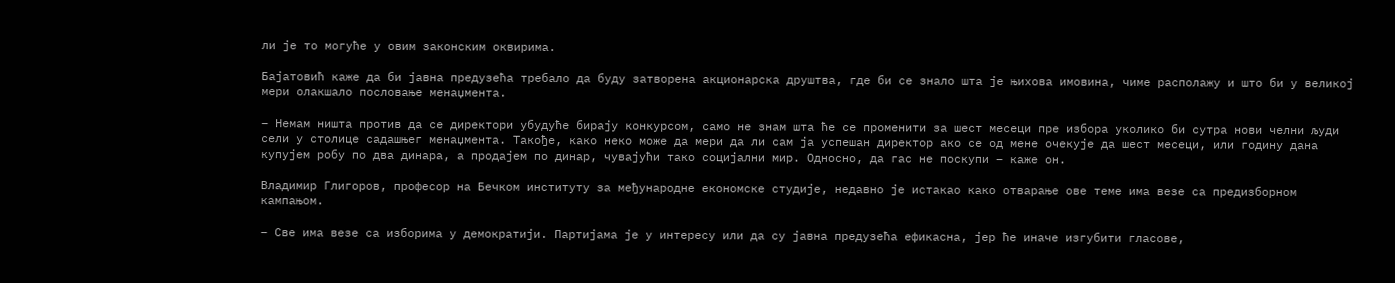ли је то могуће у овим законским оквирима.

Бајатовић каже да би јавна предузећа требало да буду затворена акционарска друштва, где би се знало шта је њихова имовина, чиме располажу и што би у великој мери олакшало пословање менаџмента.

– Немам ништа против да се директори убудуће бирају конкурсом, само не знам шта ће се променити за шест месеци пре избора уколико би сутра нови челни људи сели у столице садашњег менаџмента. Такође, како неко може да мери да ли сам ја успешан директор ако се од мене очекује да шест месеци, или годину дана купујем робу по два динара, а продајем по динар, чувајући тако социјални мир. Односно, да гас не поскупи – каже он.

Владимир Глигоров, професор на Бечком институту за међународне економске студије, недавно је истакао како отварање ове теме има везе са предизборном кампањом.

– Све има везе са изборима у демократији. Партијама је у интересу или да су јавна предузећа ефикасна, јер ће иначе изгубити гласове,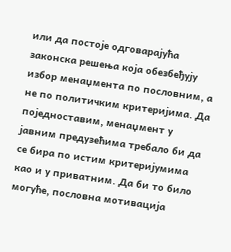или да постоје одговарајућа законска решења која обезбеђују избор менаџмента по пословним, а не по политичким критеријима. Да поједноставим, менаџмент у јавним предузећима требало би да се бира по истим критеријумима као и у приватним. Да би то било могуће, пословна мотивација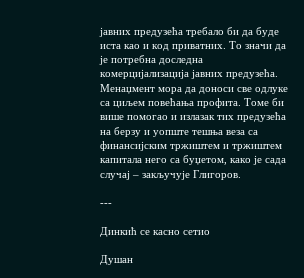јавних предузећа требало би да буде иста као и код приватних. То значи да је потребна доследна комерцијализација јавних предузећа. Менаџмент мора да доноси све одлуке са циљем повећања профита. Томе би више помогао и излазак тих предузећа на берзу и уопште тешња веза са финансијским тржиштем и тржиштем капитала него са буџетом, како је сада случај – закључује Глигоров.

---

Динкић се касно сетио

Душан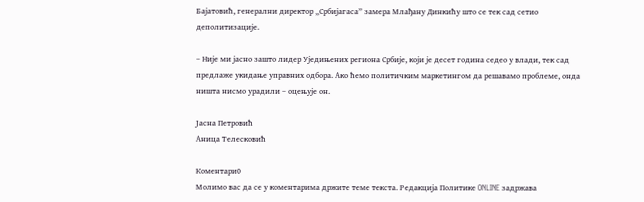Бајатовић, генерални директор „Србијагаса” замера Млађану Динкићу што се тек сад сетио деполитизације.

– Није ми јасно зашто лидер Уједињених региона Србије, који је десет година седео у влади, тек сад предлаже укидање управних одбора. Ако ћемо политичким маркетингом да решавамо проблеме, онда ништа нисмо урадили – оцењује он.

Јасна Петровић
Аница Телесковић

Коментари0
Молимо вас да се у коментарима држите теме текста. Редакција Политике ONLINE задржава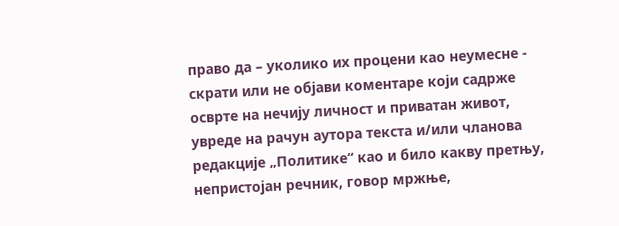право да – уколико их процени као неумесне - скрати или не објави коментаре који садрже осврте на нечију личност и приватан живот, увреде на рачун аутора текста и/или чланова редакције „Политике“ као и било какву претњу, непристојан речник, говор мржње,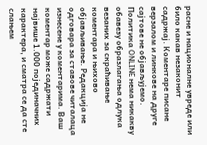расне и националне увреде или било какав незаконит садржај. Коментаре писане верзалом и линкове на друге сајтове не објављујемо. Политика ONLINE нема никакву обавезу образлагања одлука везаних за скраћивање коментара и њихово објављивање. Редакција не одговара за ставове читалаца изнесене у коментарима. Ваш коментар може садржати највише 1.000 појединачних карактера, и сматра се да сте слањем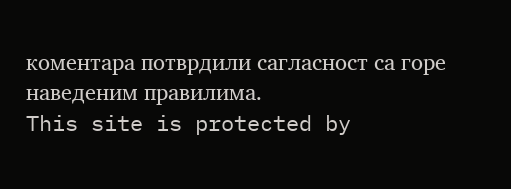коментара потврдили сагласност са горе наведеним правилима.
This site is protected by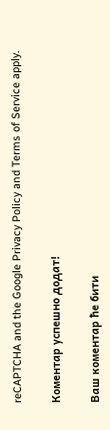reCAPTCHA and the Google Privacy Policy and Terms of Service apply.

Комeнтар успeшно додат!

Ваш комeнтар ћe бити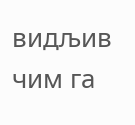видљив чим га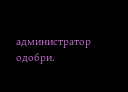администратор одобри.